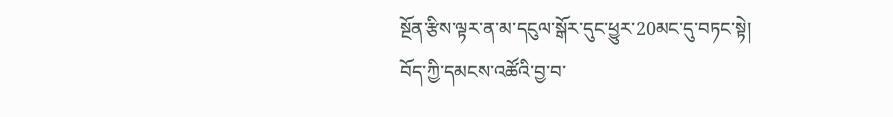སྔོན་རྩིས་ལྟར་ན་མ་དངུལ་སྒོར་དུང་ཕྱུར་20མང་དུ་བཏང་སྟེ།
བོད་ཀྱི་དམངས་འཚོའི་བྱ་བ་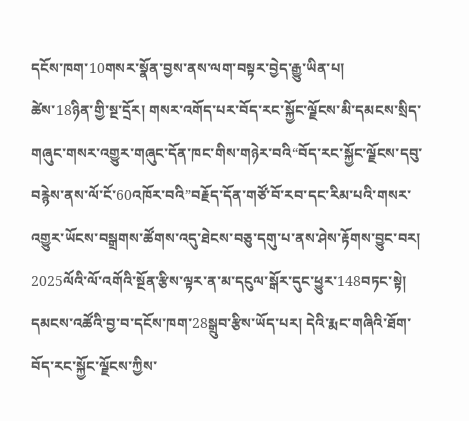དངོས་ཁག་10གསར་སྣོན་བྱས་ནས་ལག་བསྟར་བྱེད་རྒྱུ་ཡིན་པ།
ཚེས་18ཉིན་གྱི་སྔ་དྲོར། གསར་འགོད་པར་བོད་རང་སྐྱོང་ལྗོངས་མི་དམངས་སྲིད་གཞུང་གསར་འགྱུར་གཞུང་དོན་ཁང་གིས་གཉེར་བའི“བོད་རང་སྐྱོང་ལྗོངས་དབུ་བརྙེས་ནས་ལོ་ངོ་60འཁོར་བའི”བརྗོད་དོན་གཙོ་བོ་རབ་དང་རིམ་པའི་གསར་འགྱུར་ཡོངས་བསྒྲགས་ཚོགས་འདུ་ཐེངས་བཅུ་དགུ་པ་ནས་ཤེས་རྟོགས་བྱུང་བར། 2025ལོའི་ལོ་འགོའི་སྔོན་རྩིས་ལྟར་ན་མ་དངུལ་སྒོར་དུང་ཕྱུར་148བཏང་སྟེ། དམངས་འཚོའི་བྱ་བ་དངོས་ཁག་28སྒྲུབ་རྩིས་ཡོད་པར། དེའི་རྨང་གཞིའི་ཐོག་བོད་རང་སྐྱོང་ལྗོངས་ཀྱིས་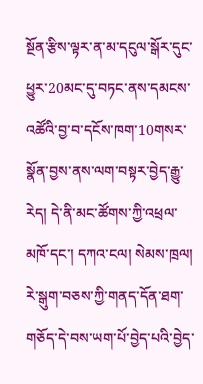སྔོན་རྩིས་ལྟར་ན་མ་དངུལ་སྒོར་དུང་ཕྱུར་20མང་དུ་བཏང་ནས་དམངས་འཚོའི་བྱ་བ་དངོས་ཁག་10གསར་སྣོན་བྱས་ནས་ལག་བསྟར་བྱེད་རྒྱུ་རེད། དེ་ནི་མང་ཚོགས་ཀྱི་འཕྲལ་མཁོ་དང་། དཀའ་ངལ། སེམས་ཁྲལ། རེ་སྒུག་བཅས་ཀྱི་གནད་དོན་ཐག་གཅོད་དེ་བས་ཡག་པོ་བྱེད་པའི་བྱེད་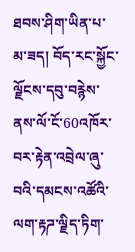ཐབས་ཤིག་ཡིན་པ་མ་ཟད། བོད་རང་སྐྱོང་ལྗོངས་དབུ་བརྙེས་ནས་ལོ་ངོ་60འཁོར་བར་རྟེན་འབྲེལ་ཞུ་བའི་དམངས་འཚོའི་ལག་རྟཌ་ལྗིད་ཏིག་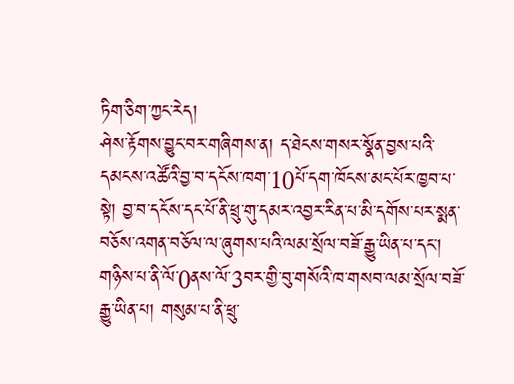ཏིག་ཅིག་ཀྱང་རེད།
ཤེས་རྟོགས་བྱུང་བར་གཞིགས་ན། ད་ཐེངས་གསར་སྣོན་བྱས་པའི་དམངས་འཚོའི་བྱ་བ་དངོས་ཁག་10པོ་དག་ཁོངས་མང་པོར་ཁྱབ་པ་སྟེ། བྱ་བ་དངོས་དང་པོ་ནི་ཕྲུ་གུ་དམར་འབྱར་རིན་པ་མི་དགོས་པར་སྨན་བཅོས་འགན་བཅོལ་ལ་ཞུགས་པའི་ལམ་སྲོལ་བཟོ་རྒྱུ་ཡིན་པ་དང་། གཉིས་པ་ནི་ལོ་0ནས་ལོ་3བར་གྱི་བུ་གསོའི་ཁ་གསབ་ལམ་སྲོལ་བཟོ་རྒྱུ་ཡིན་པ། གསུམ་པ་ནི་ཕྲུ་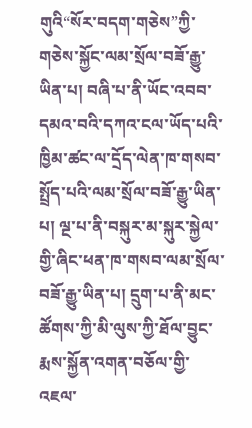གུའི“སོར་བདག་གཅེས”ཀྱི་གཅེས་སྐྱོང་ལམ་སྲོལ་བཟོ་རྒྱུ་ཡིན་པ། བཞི་པ་ནི་ཡོང་འབབ་དམའ་བའི་དཀའ་ངལ་ཡོད་པའི་ཁྱིམ་ཚང་ལ་དྲོད་ལེན་ཁ་གསབ་སྤྲོད་པའི་ལམ་སྲོལ་བཟོ་རྒྱུ་ཡིན་པ། ལྔ་པ་ནི་བསྐུར་མ་སྐུར་སྐྱེལ་གྱི་ཞིང་ཕན་ཁ་གསབ་ལམ་སྲོལ་བཟོ་རྒྱུ་ཡིན་པ། དྲུག་པ་ནི་མང་ཚོགས་ཀྱི་མི་ལུས་ཀྱི་ཐོལ་བྱུང་རྨས་སྐྱོན་འགན་བཅོལ་གྱི་འཇལ་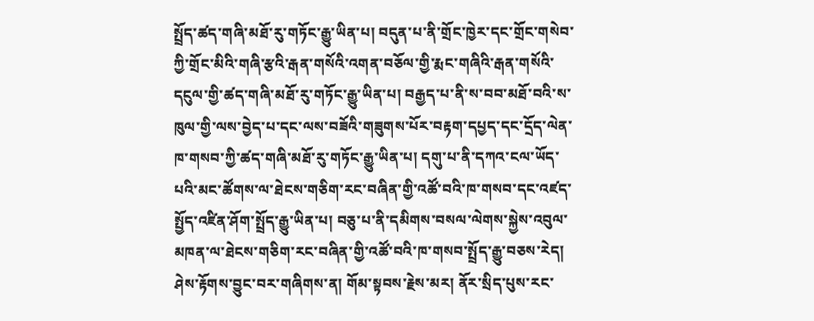སྤྲོད་ཚད་གཞི་མཐོ་རུ་གཏོང་རྒྱུ་ཡིན་པ། བདུན་པ་ནི་གྲོང་ཁྱེར་དང་གྲོང་གསེབ་ཀྱི་གྲོང་མིའི་གཞི་རྩའི་རྒན་གསོའི་འགན་བཅོལ་གྱི་རྨང་གཞིའི་རྒན་གསོའི་དངུལ་གྱི་ཚད་གཞི་མཐོ་རུ་གཏོང་རྒྱུ་ཡིན་པ། བརྒྱད་པ་ནི་ས་བབ་མཐོ་བའི་ས་ཁུལ་གྱི་ལས་བྱེད་པ་དང་ལས་བཟོའི་གཟུགས་པོར་བརྟག་དཔྱད་དང་དྲོད་ལེན་ཁ་གསབ་ཀྱི་ཚད་གཞི་མཐོ་རུ་གཏོང་རྒྱུ་ཡིན་པ། དགུ་པ་ནི་དཀའ་ངལ་ཡོད་པའི་མང་ཚོགས་ལ་ཐེངས་གཅིག་རང་བཞིན་གྱི་འཚོ་བའི་ཁ་གསབ་དང་འཛད་སྤྱོད་འཛིན་ཤོག་སྤྲོད་རྒྱུ་ཡིན་པ། བཅུ་པ་ནི་དམིགས་བསལ་ལེགས་སྐྱེས་འབུལ་མཁན་ལ་ཐེངས་གཅིག་རང་བཞིན་གྱི་འཚོ་བའི་ཁ་གསབ་སྤྲོད་རྒྱུ་བཅས་རེད།
ཤེས་རྟོགས་བྱུང་བར་གཞིགས་ན། གོམ་སྟབས་རྗེས་མར། ནོར་སྲིད་པུས་རང་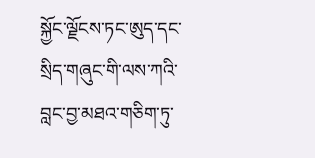སྐྱོང་ལྗོངས་ཏང་ཨུད་དང་སྲིད་གཞུང་གི་ལས་ཀའི་བླང་བྱ་མཐའ་གཅིག་ཏུ་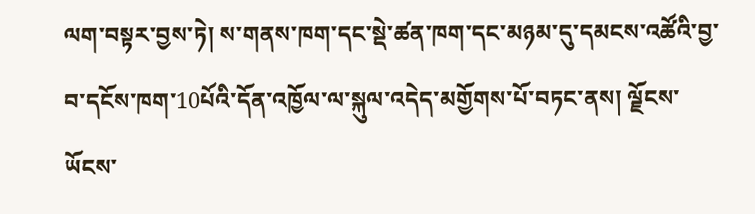ལག་བསྟར་བྱས་ཏེ། ས་གནས་ཁག་དང་སྡེ་ཚན་ཁག་དང་མཉམ་དུ་དམངས་འཚོའི་བྱ་བ་དངོས་ཁག་10པོའི་དོན་འཁྱོལ་ལ་སྐུལ་འདེད་མགྱོགས་པོ་བཏང་ནས། ལྗོངས་ཡོངས་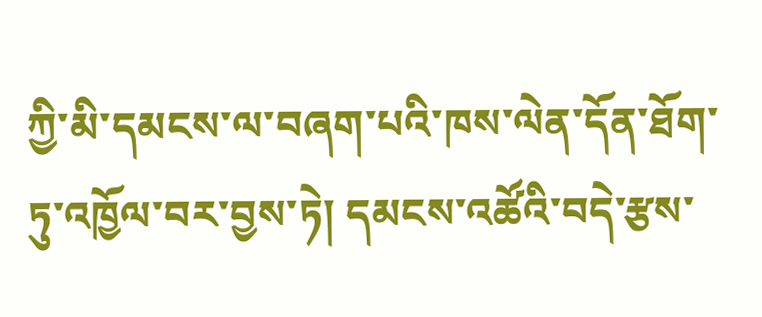ཀྱི་མི་དམངས་ལ་བཞག་པའི་ཁས་ལེན་དོན་ཐོག་ཏུ་འཁྱོལ་བར་བྱས་ཏེ། དམངས་འཚོའི་བདེ་རྩས་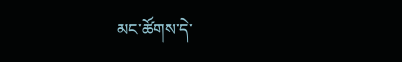མང་ཚོགས་དེ་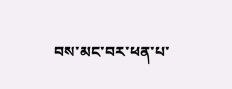བས་མང་བར་ཕན་པ་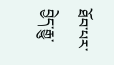ཐོབ་པར་བྱེད་རྒྱུ་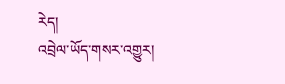རེད།
འབྲེལ་ཡོད་གསར་འགྱུར།